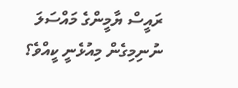ރައީސް ޔާމީންގެ މައްސަލަ ނުނިމިގެން މިއުޅެނީ ކީއްވެ؟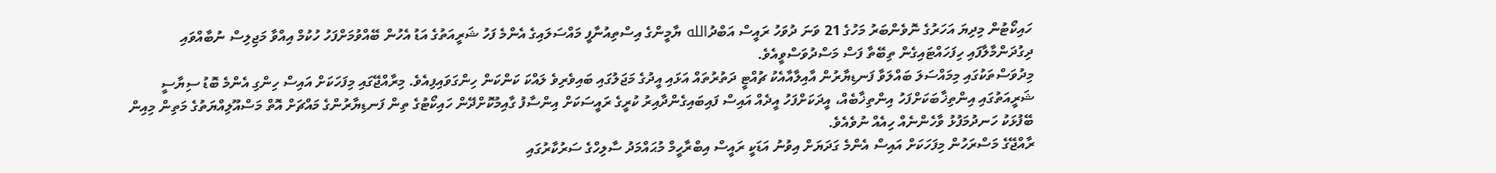ހައިކޯޓުން މިދިޔަ އަހަރުގެ ނޮވެންބަރު މަހުގެ 21 ވަނަ ދުވަހު ރައީސް އަބްދުالله ޔާމީންގެ އިސްތިއުނާފީ މައްސަލައިގެ އެންމެ ފަހު ޝަރީއަތުގެ އަޑު އެހުން ބޭއްވުމަށްފަހު ހުކުމް އިއްވާ މަޖިލިސް ނުބާއްވައި ދިގުދަންމާލާފައި ހިފަހައްޓައިގެން ތިބޭތާ ފަސް މަސްދުވަސްވީއެވެ.
މިދުވަސްތަކުގައި މިމައްސަލަ ބައްލަވާ ފަނޑިޔާރުން އާއިލާއާއެކު ޗުއްޓީ ދަތުރުތައް އަޅައި އީދުގެ މަޖަލުގައި ބައިވެރިވެ ލައްކަ ކަންކަން ހިންގަވައިފިއެވެ. މިރާއްޖޭގައި މިފަހަކަށް އައިސް ހިންގި އެންމެ ބޮޑު ސިޔާސީ ޝަރީއަތުގައި އިންތިޚާބަކަށްފަހު އިންތިޚާބެއް، އީދަކަށްފަހު އީދެއް އައިސް ފައިބައިގެންދާއިރު ކުރީގެ ރައީސަކަށް އިންސާފު ގާއިމުކޮށްދޭން ހައިކޯޓުގެ ތިން ފަނޑިޔާރުންގެ މައްޗަށް އޮތް މަސްއޫލިއްޔަތުގެ މަތިން މިއިން ބޭފުޅަކު ހަނދުމަފުޅު ވާހެންނެއް ހިއެއް ނުވެއެވެ.
ރާއްޖޭގެ މަސްރަހުން މިފަހަކަށް އައިސް އެންމެ ގަދަޔަށް އިވުނު އަޑަކީ ރައީސް އިބްރާހީމް މުޙައްމަދު ސާލިހްގެ ސަރުކާރުގައި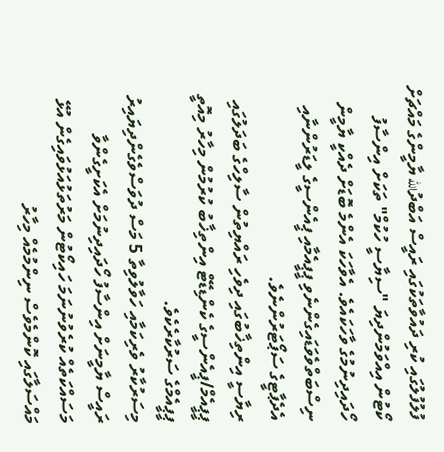ފުލުފުލުގައި ކުރި ދައުވާތަކުގައި ރައީސް އަބްދުالله ޔާމީންގެ މައްޗަށް ކޯޓުން އިއްވަމުންދިޔަ "ސިޔާސީ ހުކުމް" ތަކަށް އިންސާފު ހޯދައިދިނުމުގެ ވާހަކައެވެ. އެވާހަކަ އެންމެ ބޮޑަށް ދެއްކީ ޔާމީން ނިސްބަތްވެވަޑައިގެންނެވި ޕީޕީއެމާއި ޕީއެންސީގެ ލީޑަރުންނާއި އެދެޕާޓީގެ ސަޕޯޓަރުންނެވެ.
ރިޔާސީ އިންތިޚާބުގައި ދިވެހި ރައްޔިތުން ސާލިހްގެ ބަދަލުގައި ޕީޕީއެމް/ޕީއެންސީގެ ކެންޑިޑޭޓް އިންތިޚާބު ކުރުމުން މިހާރު މިއޮތީ ޕީޕީއެމްގެ ސަރުކާރެކެވެ.
މިސަރުކާރު ވެރިކަމާއި ހަވާލުވިތާ 5 މަސް ދުވަސްވެގެންދިޔައިރު ރައީސް ޔާމީނަށް އިންސާފު ހޯދައިދިނުމަށް އެކަށީގެންވާ މަސައްކަތެއް ކުރެވުނުނަމަ ހައިކޯޓުން މަރުތަޅުއަޅުވައިގެން އުޅޭ މައްސަލާގައި ކޮންމެވެސް ނިންމުމެއް މިހާރު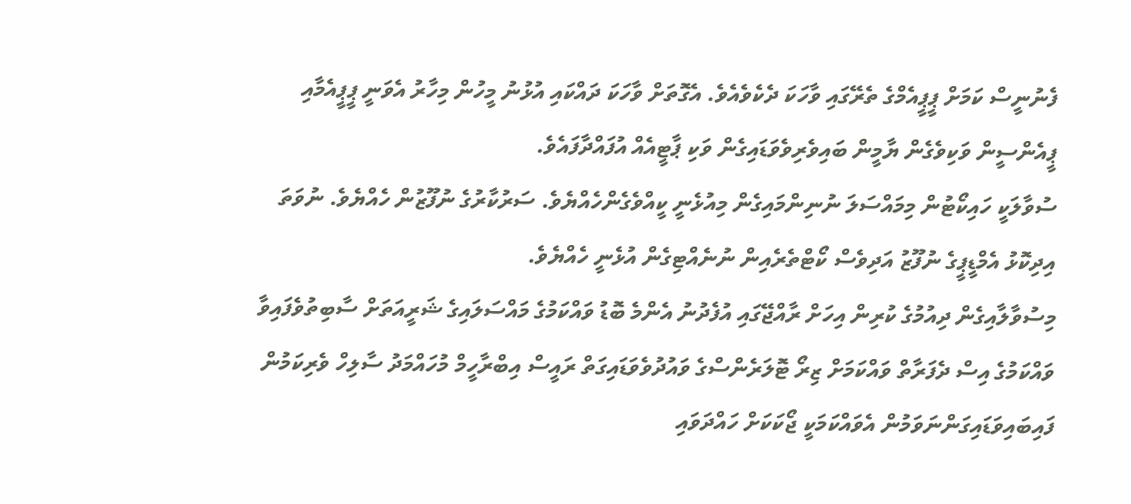ފެނުނީސް ކަމަށް ޕީޕީއެމްގެ ތެރޭގައި ވާހަކަ ދެކެވެއެވެ. އެގޮތަށް ވާހަކަ ދައްކައި އުޅުނު މީހުން މިހާރު އެވަނީ ޕީޕީއެމާއި ޕީއެންސީން ވަކިވެގެން ޔާމީން ބައިވެރިވެވަޑައިގެން ވަކި ޕާޓީއެއް އުފައްދާފައެވެ.
ސުވާލަކީ ހައިކޯޓުން މިމައްސަލަ ނުނިންމައިގެން މިއުޅެނީ ކީއްވެގެންހެއްޔެވެ. ސަރުކާރުގެ ނުފޫޒުން ހެއްޔެވެ. ނުވަތަ އިދިކޮޅު އެމްޑީޕީގެ ނުފޫޒު އަދިވެސް ކޯޓްތެރެއިން ނުނެއްޓިގެން އުޅެނީ ހެއްޔެވެ.
މިސުވާލާއިގެން ދިއުމުގެ ކުރިން އިހަށް ރާއްޖޭގައި އުފެދުނު އެންމެ ބޮޑު ވައްކަމުގެ މައްސަލައިގެ ޝަރީއަތަށް ސާބިތުވެފައިވާ ވައްކަމުގެ އިސް ދެފަރާތް ވައްކަމަށް ޒިރޯ ޓޮލަރެންސްގެ ވައުދުވެވަޑައިގަތް ރައީސް އިބްރާހީމް މުހައްމަދު ސާލިހް ވެރިކަމުން ފައިބައިވަޑައިގަންނަވަމުން އެވައްކަމަކީ ޖޯކަކަށް ހައްދަވައި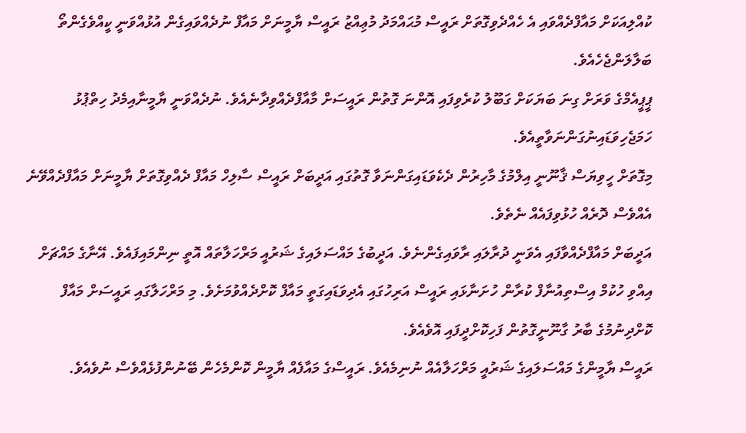ކުއްލިއަކަށް މައާފްދެއްވައި އެ ހެއްދެވިގޮތަށް ރައީސް މުޙައްމަދު މުޢިއްޒު ރައީސް ޔާމީނަށް މައާފް ނުދެއްވައިގެން އުޅުއްވަނީ ކީއްވެގެންތޯ ބަލާލަންޖެހެއެވެ.
ޕީޕީއެމްގެ ވަރަށް ގިނަ ބަޔަކަށް ގަބޫލު ކުރެވިފައި އޮންނަ ގޮތުން ރައީސަށް މާއާފްދެއްވިދާނެއެވެ. ނުދެއްވަނީ ޔާމީނާއިމެދު ހިތްޕުޅު ހަމަޖެހިވަޑައިނުގަންނަވާތީއެވެ.
މިގޮތަށް ހީވިޔަސް ޤާނޫނީ އިލްމުގެ މާހިރުން ދެކެވަޑައިގަންނަވާ ގޮތުގައި އަދީބަށް ރައީސް ސާލިހް މައާފް ދެއްވިގޮތަށް ޔާމީނަށް މައާފްދެއްވޭނެ އެއްވެސް ދޮރެއް ހުޅުވިފައެއް ނެތެވެ.
އަދީބަށް މައާފްދެއްވާފައި އެވަނީ ދުރާލައި ރާވައިގެންނެވެ. އަދީބުގެ މައްސަލައިގެ ޝަރުއީ މަރްހަލާތައް އޮތީ ނިންމައިފައެވެ. އޭނާގެ މައްޗަށް އިއްވި ހުކުމް އިސްތިއުނާފް ކުރާން ހުށަނާޅައި ރައީސް އަރިހުގައި އެދިވަޑައިގަތީ މައާފް ކޮށްދެއްވުމަށެވެ. މި މަރްހަލާގައި ރައީސަށް މައާފް ކޮށްދިނުމުގެ ބާރު ގާނޫނީގޮތުން ފަހިކޮށްދީފައި އޮވެއެވެ.
ރައީސް ޔާމީންގެ މައްސަލައިގެ ޝަރުއީ މަރްހަލާއެއް ނުނިމެއެވެ. ރައީސްގެ މައާފެއް ޔާމީން ކޮންމެހެން ބޭނުންފުޅެއްވެސް ނުވެއެވެ.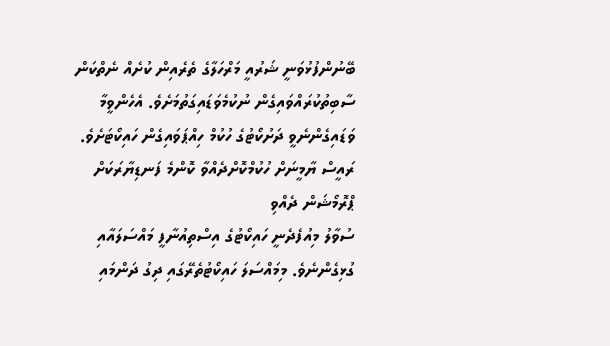ބޭނުންފުޅުވަނީ ޝަރުއީ މަރްހަލާގެ ތެރެއިން ކުށެއް ނެތްކަން ސާބިތުކުރައްވައިގެން ނުކުމެވަޑައިގަތުމަށެވެ. އެހެންވީމާ ވަޑައިގެންނެވީ ދަށުކޯޓުގެ ހުކުމް ހިއްޕަވައިގެން ހައިކޯޓަށެވެ.
ރައީސް ޔާމީނަށް ހުކުމްކޮށްދެއްވާ ކޮންމެ ފަނޑިޔާރަކަށް ޕްރޮމޯޝަން ދެއްވި
ސުވާލު މިއުފެދެނީ ހައިކޯޓުގެ އިސްތިއުނާފީ މައްސަލައާއި ގުޅިގެންނެވެ. މިމައްސަލަ ހައިކޯޓުތެރޭގައި ދިގު ދަންމައި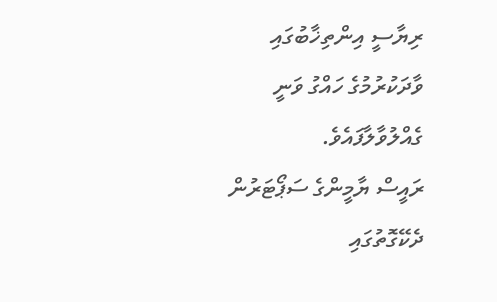ރިޔާސީ އިންތިޚާބުގައި ވާދަކުރުމުގެ ހައްގު ވަނީ ގެއްލުވާލާފައެވެ.
ރައީސް ޔާމީންގެ ސަޕޯޓަރުން ދެކޭގޮތުގައި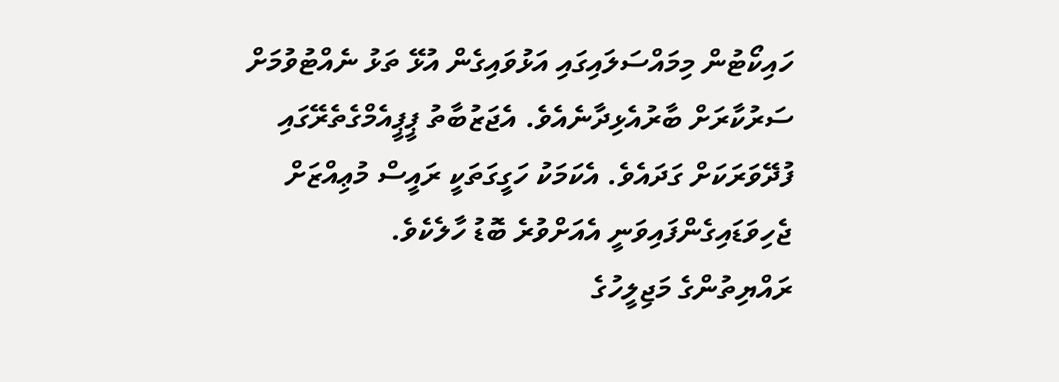ހައިކޯޓުން މިމައްސަލައިގައި އަޅުވައިގެން އުޅޭ ތަޅު ނެއްޓުވުމަށް ސަރުކާރަށް ބާރުއެޅިދާނެއެވެ. އެޖަޒުބާތު ޕީޕީއެމްގެތެރޭގައި ފުދޭވަރަކަށް ގަދައެވެ. އެކަމަކު ހަގީގަތަކީ ރައީސް މުޢިއްޒަށް ޖެހިވަޑައިގެންފައިވަނީ އެއަށްވުރެ ބޮޑު ހާލެކެވެ.
ރައްޔިތުންގެ މަޖިލީހުގެ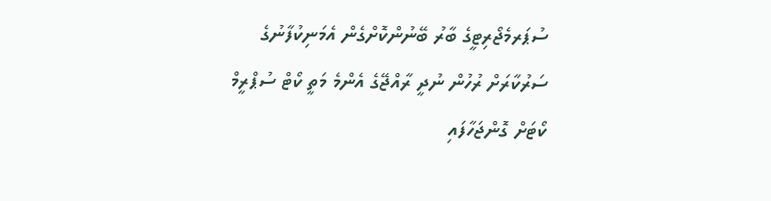ސުޕަރމެޖޯރިޓީގެ ބާރު ބޭނުންކޮށްގެން އެމަނިކުފާނުގެ ސަރުކާރަށް ރުހުން ނުދީ ރާއްޖޭގެ އެންމެ މަތީ ކޯޓް ސުޕްރީމް ކޯޓަށް ގޮންޖަހާފައި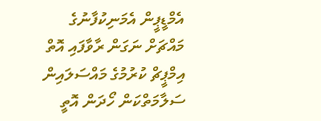އެމްޑީޕީން އެމަނިކުފާނުގެ މައްޗަށް ނަގަން ރާވާފައި އޮތް އިމްޕީޗް ކުރުމުގެ މައްސަލައިން ސަލާމަތްކަން ހޯދަން އޮތީ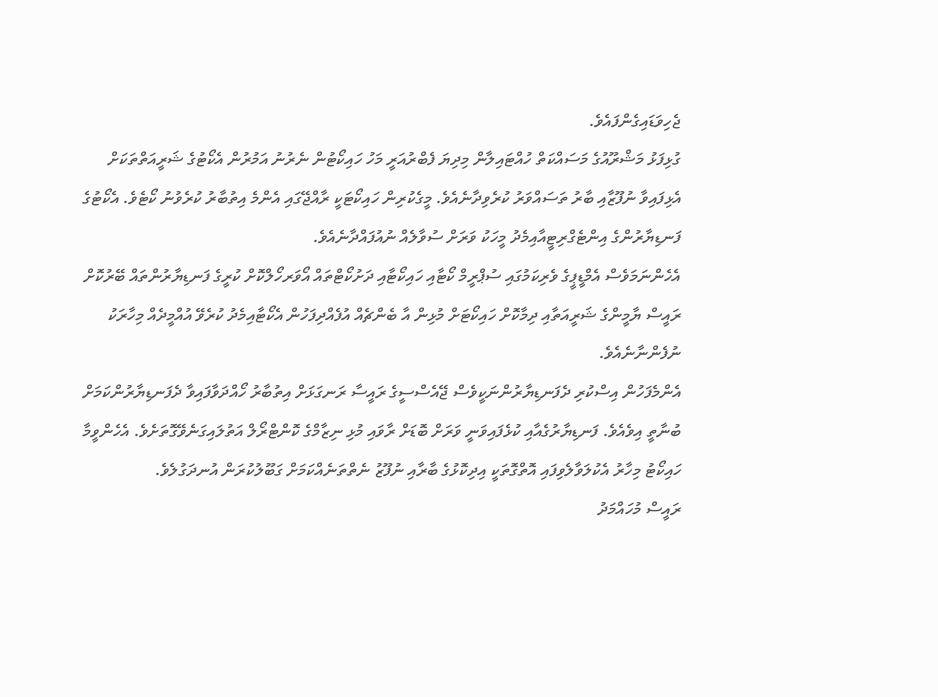ޖެހިވަޑައިގެންފައެވެ.
ގުޅިފަޅު މަޝްރޫއުގެ މަސައްކަތް ހުއްޓައިލާން މިދިޔަ ފެބްރުއަރީ މަހު ހައިކޯޓުން ނެރުނު އަމުރުން އެކޯޓުގެ ޝަރީއަތްތަކަށް އެޅިފައިވާ ނުފޫޒާއި ބާރު ތަސައްވަރު ކުރެވިދާނެއެވެ. މީގެކުރިން ހައިކޯޓަކީ ރާއްޖޭގައި އެންމެ އިތުބާރު ކުރެވުނު ކޯޓެވެ. އެކޯޓުގެ ފަނޑިޔާރުންގެ އިންޓެގްރިޓީއާއިމެދު މީހަކު ވަރަށް ސުވާލެއް ނުއުފައްދާނެއެވެ.
އެހެންނަމަވެސް އެމްޑީޕީގެ ވެރިކަމުގައި ސުޕްރީމް ކޯޓާއި ހައިކޯޓާއި ދަށުކޯޓްތައް އޯވަރހޯލްކޮށް ކުރީގެ ފަނޑިޔާރުންތައް ބޭރުކޮށް ރައީސް ޔާމީންގެ ޝަރީއަތާއި ދިމާކޮށް ހައިކޯޓަށް މުޅިން އާ ބެންޗެއް އުފެއްދިފަހުން އެކޯޓާއިމެދު ކުރެވޭ އުއްމީދެއް މިހާރަކު ނުފެންނާނެއެވެ.
އެންމެފަހުން އިސްކުރި ދެފަނޑިޔާރުންނަކީވެސް ޖޭއެސްސީގެ ރައީސާ ރަނގަޅަށް އިތުބާރު ހޯއްދަވާފައިވާ ދެފަނޑިޔާރުންކަމަށް ބުނާތީ އިވެއެވެ. ފަނޑިޔާރުގެއާއި ކުޅެފައިވަނީ ވަރަށް ބޮޑަށް ރާވައި މުޅި ނިޒާމްގެ ކޮންޓްރޯލް އަތުލައިގަނެވޭގޮތަށެވެ. އެހެންވީމާ ހައިކޯޓު މިހާރު އެކުލަވާލެވިފައި އޮތްގޮތަކީ އިދިކޮޅުގެ ބާރާއި ނުފޫޒު ނެތްތަނެއްކަމަށް ގަބޫލުކުރަން އުނދަގުލެވެ.
ރައީސް މުހައްމަދު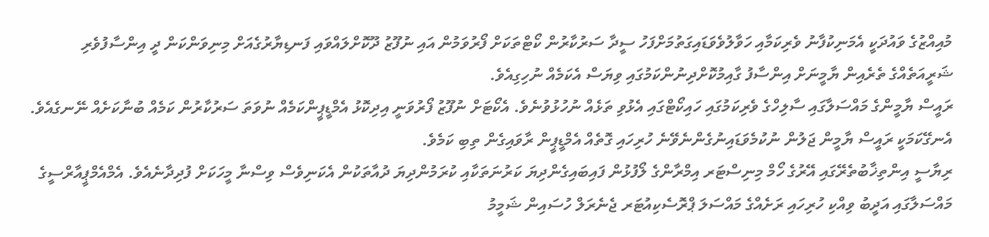މުއިއްޒުގެ ވައުދަކީ އެމަނިކުފާނު ވެރިކަމާއި ހަވާލުވެވަޑައިގަތުމަށްފަހު ސީދާ ސަރުކާރުން ކޯޓްތަކަށް ފޯރުވަމުން އައި ނުފޫޒު ދޫކޮށްލައްވައި ފަނޑިޔާރުގެއަށް މިނިވަންކަން ދީ އިންސާފުވެރި ޝަރީއަތެއްގެ ތެރެއިން ޔާމީނަށް އިންސާފު ގާއިމުކޮށްދިނުންކަމުގައި ވިޔަސް އެކަމެއް ނުހިގިއެވެ.
ރައީސް ޔާމީންގެ މައްސަލާގައި ސާލިހްގެ ވެރިކަމުގައި ހައިކޯޓްގައި އެޅުވި ތަޅެއް ނުހުޅުވުނެވެ. އެކޯޓަށް ނުފޫޒު ފޯރުވަނީ އިދިކޮޅު އެމްޑީޕީންކަމެއް ނުވަތަ ސަރުކާރުން ކަމެއް ބުނާކަށެއް ނޭނގެއެވެ. އެނގޭކަމަކީ ރައީސް ޔާމީން ޖަލުން ނުކުމެވަޑައިނުގެންނެވޭނެ ހުރިހައި ގޮތެއް އެމްޑީޕީން ރާވައިގެން ތިބި ކަމެވެ.
ރިޔާސީ އިންތިޚާބުތެރޭގައި އޭރުގެ ހޯމް މިނިސްޓަރ އިމްރާންގެ ލޯފުޅުން ފައިބައިގެންދިޔަ ކަރުނަތަކާއި ކުރަމުންދިޔަ ދުއާތަކުން އެކަނިވެސް ވިސްނާ މީހަކަށް ފުދިދާނެއެވެ. އެމްއެމްޕީއާރްސީގެ މައްސަލާގައި އަދީބު ވިއްކި ހުރިހައި ރަށެއްގެ މައްސަލަ ޕްރޮސެކިއުޓަރ ޖެނެރަލް ހުސައިން ޝަމީމު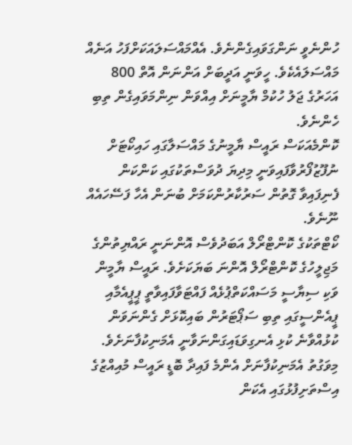ހުންނެވީ ނަންގަވައިގެންނެވެ. އެއްމައްސަލައަކަށްފަހު އަނެއް މައްސަލައެކެވެ. ހީވަނީ އަދީބަށް އަންނަން އޮތް 800 އަހަރުގެ ޖަލު ހުކުމް ޔާމީނަށް އިއްވަން ނިންމަވައިގެން ތިބި ހެންނެވެ.
ކޮންމެއަކަސް ރައީސް ޔާމީނުގެ މައްސަލާގައި ހައިކޯޓަށް ނުފޫޒުފޯރުވާފައިވަނީ މިދިޔަ ދުވަސްތަކުގައި ކަންކަން ފެނިފައިވާ ގޮތުން ސަރުކާރުންކަމަށް ބުނަން އެހާ ފަސޭހައެއް ނޫނެވެ.
ކޯޓްތަކުގެ ކޮންޓްރޯލް އަބަދުވެސް އޮންނަނީ ރައްޔިތުންގެ މަޖިލީހުގެ ކޮންޓްރޯލް އޮންނަ ބަޔަކަށެވެ. ރައީސް ޔާމީން ވަކި ސިޔާސީ މަސައްކަތްޕުޅެއް ފައްޓަވާފައިވާތީ ޕީޕީއެމާއި ޕީއެންސީގައި ތިބި ސަޕޯޓަރުން ބައިކޮޅަށް ގެންނަވަން ކުޅުއްވާނެ ކުޅި އެނގިވަޑައިގަންނަވާނީ އެމަނިކުފާނަށެވެ.
މިވަގުތު އެމަނިކުފާނަށް އެންމެ ފައިދާ ބޮޑީ ރައީސް މުއިއްޒުގެ އިސްތަށިފުޅުގައި އެކަން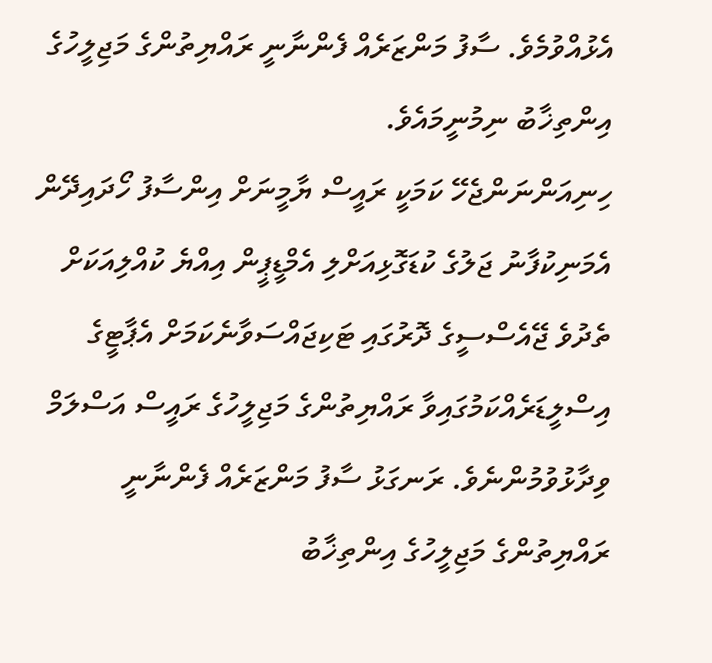އެޅުއްވުމެވެ. ސާފު މަންޒަރެއް ފެންނާނީ ރައްޔިތުންގެ މަޖިލީހުގެ އިންތިޚާބު ނިމުނީމައެވެ.
ހިނިއަންނަންޖެހޭ ކަމަކީ ރައީސް ޔާމީނަށް އިންސާފު ހޯދައިދޭން އެމަނިކުފާނު ޖަލުގެ ކުޑަގޮޅިއަށްލި އެމްޑީޕީން އިއްޔެ ކުއްލިއަކަށް ތެދުވެ ޖޭއެސްސީގެ ދޮރުގައި ޓަކިޖައްސަވާނެކަމަށް އެޕާޓީގެ އިސްލީޑަރެއްކަމުގައިވާ ރައްޔިތުންގެ މަޖިލީހުގެ ރައީސް އަސްލަމް ވިދާޅުވުމުންނެވެ. ރަނގަޅު ސާފު މަންޒަރެއް ފެންނާނީ ރައްޔިތުންގެ މަޖިލީހުގެ އިންތިޚާބު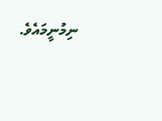ނިމުނީމައެވެ.